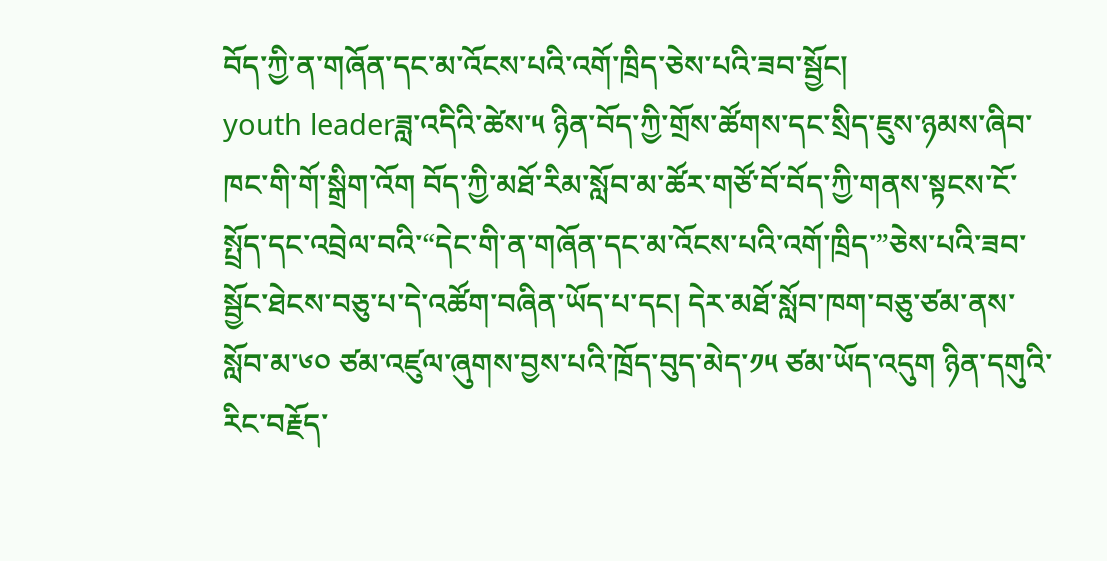བོད་ཀྱི་ན་གཞོན་དང་མ་འོངས་པའི་འགོ་ཁྲིད་ཅེས་པའི་ཟབ་སྦྱོང།
youth leaderཟླ་འདིའི་ཚེས་༥ ཉིན་བོད་ཀྱི་གྲོས་ཚོགས་དང་སྲིད་ཇུས་ཉམས་ཞིབ་ཁང་གི་གོ་སྒྲིག་འོག བོད་ཀྱི་མཐོ་རིམ་སློབ་མ་ཚོར་གཙོ་བོ་བོད་ཀྱི་གནས་སྟངས་ངོ་སྤྲོད་དང་འབྲེལ་བའི་“དེང་གི་ན་གཞོན་དང་མ་འོངས་པའི་འགོ་ཁྲིད་”ཅེས་པའི་ཟབ་སྦྱོང་ཐེངས་བཅུ་པ་དེ་འཚོག་བཞིན་ཡོད་པ་དང། དེར་མཐོ་སློབ་ཁག་བཅུ་ཙམ་ནས་སློབ་མ་༦༠ ཙམ་འཛུལ་ཞུགས་བྱས་པའི་ཁྲོད་བུད་མེད་༡༥ ཙམ་ཡོད་འདུག ཉིན་དགུའི་རིང་བརྗོད་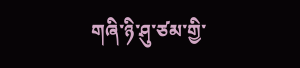གཞི་ཉི་ཤུ་ཙམ་གྱི་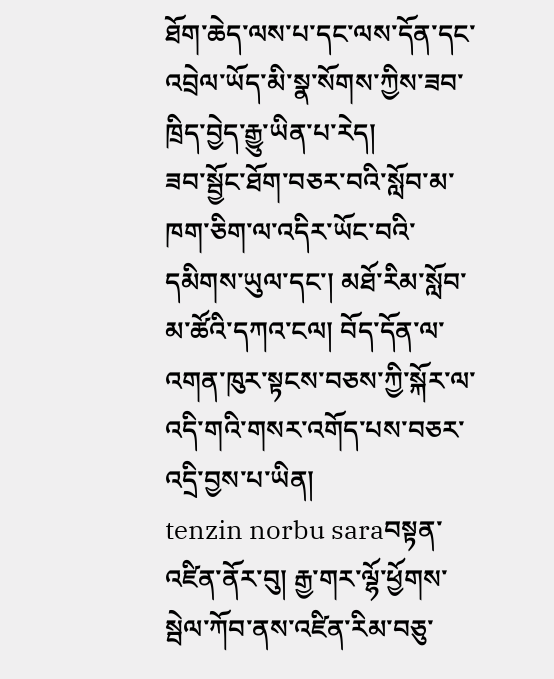ཐོག་ཆེད་ལས་པ་དང་ལས་དོན་དང་འབྲེལ་ཡོད་མི་སྣ་སོགས་ཀྱིས་ཟབ་ཁྲིད་བྱེད་རྒྱུ་ཡིན་པ་རེད།
ཟབ་སྦྱོང་ཐོག་བཅར་བའི་སློབ་མ་ཁག་ཅིག་ལ་འདིར་ཡོང་བའི་དམིགས་ཡུལ་དང་། མཐོ་རིམ་སློབ་མ་ཚོའི་དཀའ་ངལ། བོད་དོན་ལ་འགན་ཁུར་སྟངས་བཅས་ཀྱི་སྐོར་ལ་འདི་གའི་གསར་འགོད་པས་བཅར་འདྲི་བྱས་པ་ཡིན།
tenzin norbu saraབསྟན་འཛིན་ནོར་བུ། རྒྱ་གར་ལྷོ་ཕྱོགས་སྦེལ་ཀོབ་ནས་འཛིན་རིམ་བཅུ་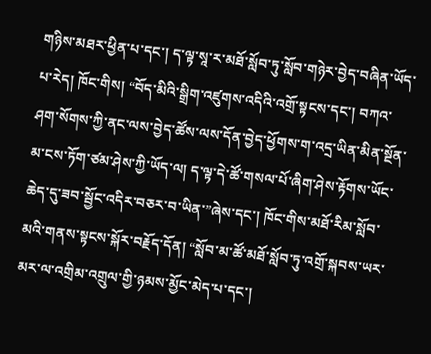གཉིས་མཐར་ཕྱིན་པ་དང་། ད་ལྟ་སཱ་ར་མཐོ་སློབ་ཏུ་སློབ་གཉེར་བྱེད་བཞིན་ཡོད་པ་རེད། ཁོང་གིས། “བོད་མིའི་སྒྲིག་འཛུགས་འདིའི་འགྲོ་སྟངས་དང་། བཀའ་ཤག་སོགས་ཀྱི་ནང་ལས་བྱེད་ཚོས་ལས་དོན་བྱེད་ཕྱོགས་ག་འདྲ་ཡིན་མིན་སྔོན་མ་ངས་ཏོག་ཙམ་ཤེས་ཀྱི་ཡོད་ལ། ད་ལྟ་དེ་ཚོ་གསལ་པོ་ཞིག་ཤེས་རྟོགས་ཡོང་ཆེད་དུ་ཟབ་སྦྱོང་འདིར་བཅར་བ་ཡིན་”ཞེས་དང་། ཁོང་གིས་མཐོ་རིམ་སློབ་མའི་གནས་སྟངས་སྐོར་བརྗོད་དོན། “སློབ་མ་ཚོ་མཐོ་སློབ་ཏུ་འགྲོ་སྐབས་ཡར་མར་ལ་འགྲིམ་འགྲུལ་གྱི་ཉམས་མྱོང་མེད་པ་དང་།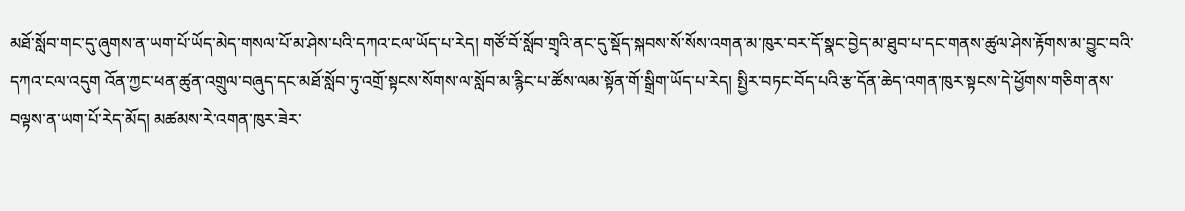མཐོ་སློབ་གང་དུ་ཞུགས་ན་ཡག་པོ་ཡོད་མེད་གསལ་པོ་མ་ཤེས་པའི་དཀའ་ངལ་ཡོད་པ་རེད། གཙོ་བོ་སློབ་གྲྭའི་ནང་དུ་སྡོད་སྐབས་སོ་སོས་འགན་མ་ཁུར་བར་དོ་སྣང་བྱེད་མ་ཐུབ་པ་དང་གནས་ཚུལ་ཤེས་རྟོགས་མ་བྱུང་བའི་དཀའ་ངལ་འདུག འོན་ཀྱང་ཕན་ཚུན་འགྲུལ་བཞུད་དང་མཐོ་སློབ་ཏུ་འགྲོ་སྟངས་སོགས་ལ་སློབ་མ་རྙིང་པ་ཚོས་ལམ་སྟོན་གོ་སྒྲིག་ཡོད་པ་རེད། སྤྱིར་བཏང་བོད་པའི་རྩ་དོན་ཆེད་འགན་ཁུར་སྟངས་དེ་ཕྱོགས་གཅིག་ནས་བལྟས་ན་ཡག་པོ་རེད་མོད། མཚམས་རེ་འགན་ཁུར་ཟེར་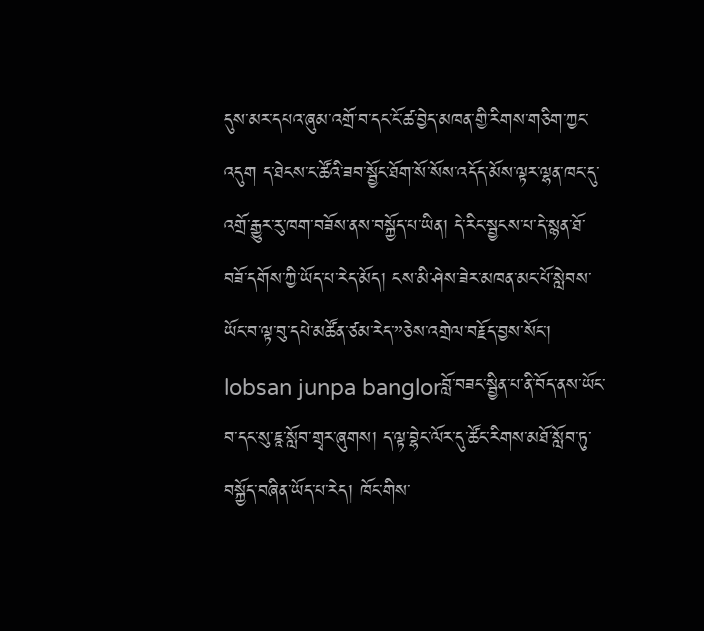དུས་མར་དཔའ་ཞུམ་འགྲོ་བ་དང་ངོ་ཚ་བྱེད་མཁན་གྱི་རིགས་གཅིག་ཀྱང་འདུག ད་ཐེངས་ང་ཚོའི་ཟབ་སྦྱོང་ཐོག་སོ་སོས་འདོད་མོས་ལྟར་ལྷན་ཁང་དུ་འགྲོ་རྒྱུར་རུ་ཁག་བཟོས་ནས་བསྐྱོད་པ་ཡིན། དེ་རིང་སྦྱངས་པ་དེ་སྙན་ཐོ་བཟོ་དགོས་ཀྱི་ཡོད་པ་རེད་མོད། ངས་མི་ཤེས་ཟེར་མཁན་མང་པོ་སླེབས་ཡོང་བ་ལྟ་བུ་དཔེ་མཚོན་ཙམ་རེད་”ཅེས་འགྲེལ་བརྗོད་བྱས་སོང་།
lobsan junpa banglorབློ་བཟང་སྦྱིན་པ་ནི་བོད་ནས་ཡོང་བ་དང་སུ་ཇཱ་སློབ་གྲྭར་ཞུགས། ད་ལྟ་བྷེང་ལོར་དུ་ཚོང་རིགས་མཐོ་སློབ་ཏུ་བསྐྱོད་བཞིན་ཡོད་པ་རེད། ཁོང་གིས་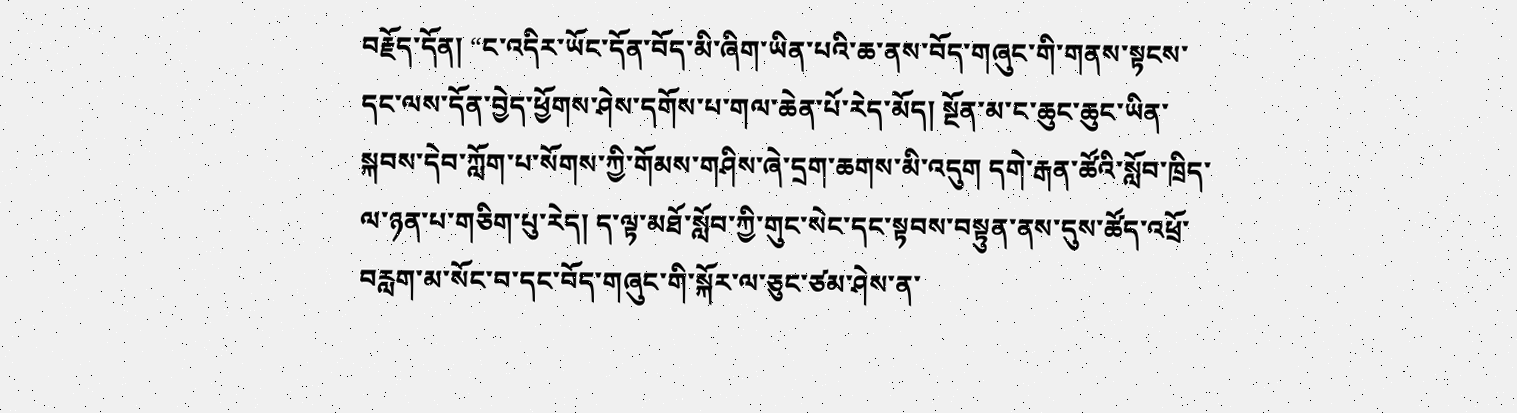བརྗོད་དོན། “ང་འདིར་ཡོང་དོན་བོད་མི་ཞིག་ཡིན་པའི་ཆ་ནས་བོད་གཞུང་གི་གནས་སྟངས་དང་ལས་དོན་བྱེད་ཕྱོགས་ཤེས་དགོས་པ་གལ་ཆེན་པོ་རེད་མོད། སྔོན་མ་ང་ཆུང་ཆུང་ཡིན་སྐབས་དེབ་ཀློག་པ་སོགས་ཀྱི་གོམས་གཤིས་ཞེ་དྲག་ཆགས་མི་འདུག དགེ་རྒན་ཚོའི་སློབ་ཁྲིད་ལ་ཉན་པ་གཅིག་པུ་རེད། ད་ལྟ་མཐོ་སློབ་ཀྱི་གུང་སེང་དང་སྟབས་བསྟུན་ནས་དུས་ཚོད་འཕྲོ་བརླག་མ་སོང་བ་དང་བོད་གཞུང་གི་སྐོར་ལ་ཅུང་ཙམ་ཤེས་ན་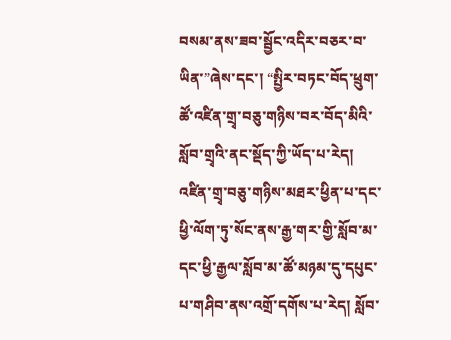བསམ་ནས་ཟབ་སྦྱོང་འདིར་བཅར་བ་ཡིན་”ཞེས་དང་། “སྤྱིར་བཏང་བོད་ཕྲུག་ཚོ་འཛིན་གྲྭ་བཅུ་གཉིས་བར་བོད་མིའི་སློབ་གྲྭའི་ནང་སྡོད་ཀྱི་ཡོད་པ་རེད། འཛིན་གྲྭ་བཅུ་གཉིས་མཐར་ཕྱིན་པ་དང་ཕྱི་ལོག་ཏུ་སོང་ནས་རྒྱ་གར་གྱི་སློབ་མ་དང་ཕྱི་རྒྱལ་སློབ་མ་ཚོ་མཉམ་དུ་དཔུང་པ་གཤིབ་ནས་འགྲོ་དགོས་པ་རེད། སློབ་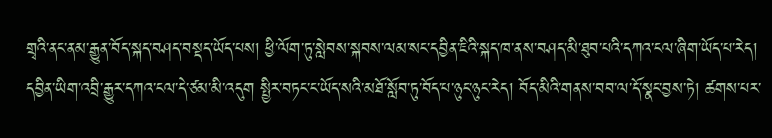གྲྭའི་ནང་ནམ་རྒྱུན་བོད་སྐད་བཤད་བསྡད་ཡོད་པས། ཕྱི་ལོག་ཏུ་སླེབས་སྐབས་ལམ་སང་དབྱིན་ཇིའི་སྐད་ཁ་ནས་བཤད་མི་ཐུབ་པའི་དཀའ་ངལ་ཞིག་ཡོད་པ་རེད། དབྱིན་ཡིག་འབྲི་རྒྱུར་དཀའ་ངལ་དེ་ཙམ་མི་འདུག སྤྱིར་བཏང་ང་ཡོད་སའི་མཐོ་སློབ་ཏུ་བོད་པ་ཉུང་ཉུང་རེད། བོད་མིའི་གནས་བབ་ལ་དོ་སྣང་བྱས་ཏེ། ཚགས་པར་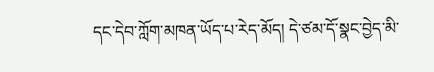དང་དེབ་ཀློག་མཁན་ཡོད་པ་རེད་མོད། དེ་ཙམ་དོ་སྣང་བྱེད་མི་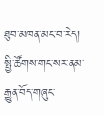ཐུབ་མཁན་མང་བ་རེད། སྤྱི་ཚོགས་གང་སར་ནམ་རྒྱུན་བོད་གཞུང་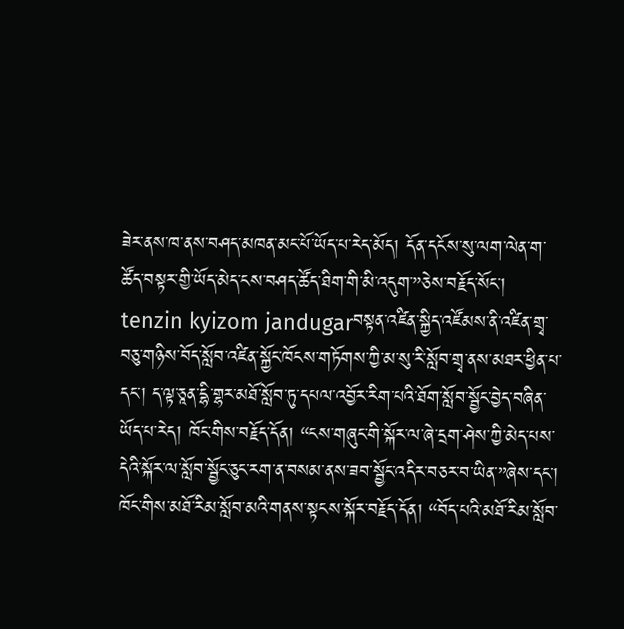ཟེར་ནས་ཁ་ནས་བཤད་མཁན་མང་པོ་ཡོད་པ་རེད་མོད། དོན་དངོས་སུ་ལག་ལེན་ག་ཚོད་བསྟར་གྱི་ཡོད་མེད་ངས་བཤད་ཚོད་ཐིག་གི་མི་འདུག་”ཅེས་བརྗོད་སོང་།
tenzin kyizom jandugarབསྟན་འཛིན་སྐྱིད་འཛོམས་ནི་འཛིན་གྲྭ་བཅུ་གཉིས་བོད་སློབ་འཛིན་སྐྱོང་ཁོངས་གཏོགས་ཀྱི་མ་སུ་རི་སློབ་གྲྭ་ནས་མཐར་ཕྱིན་པ་དང་། ད་ལྟ་ཅཱན་དྷི་གྷར་མཐོ་སློབ་ཏུ་དཔལ་འབྱོར་རིག་པའི་ཐོག་སློབ་སྦྱོང་བྱེད་བཞིན་ཡོད་པ་རེད། ཁོང་གིས་བརྗོད་དོན། “ངས་གཞུང་གི་སྐོར་ལ་ཞེ་དྲག་ཤེས་ཀྱི་མེད་པས་དེའི་སྐོར་ལ་སློབ་སྦྱོང་ཅུང་རག་ན་བསམ་ནས་ཟབ་སྦྱོང་འདིར་བཅར་བ་ཡིན་”ཞེས་དང་། ཁོང་གིས་མཐོ་རིམ་སློབ་མའི་གནས་སྟངས་སྐོར་བརྗོད་དོན། “བོད་པའི་མཐོ་རིམ་སློབ་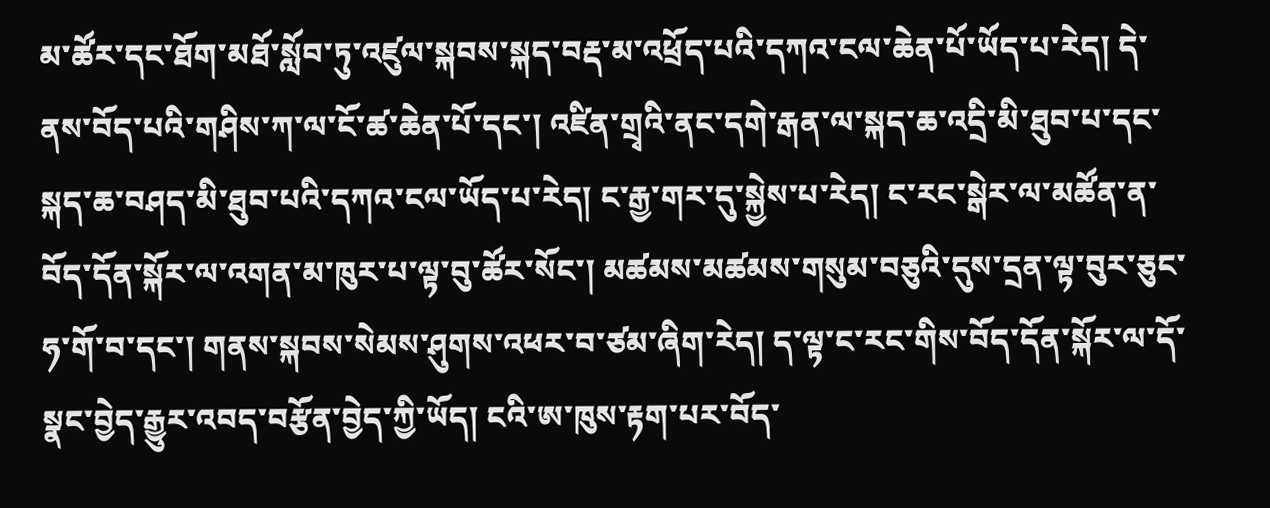མ་ཚོར་དང་ཐོག་མཐོ་སློབ་ཏུ་འཛུལ་སྐབས་སྐད་བརྡ་མ་འཕྲོད་པའི་དཀའ་ངལ་ཆེན་པོ་ཡོད་པ་རེད། དེ་ནས་བོད་པའི་གཤིས་ཀ་ལ་ངོ་ཚ་ཆེན་པོ་དང་། འཛིན་གྲྭའི་ནང་དགེ་རྒན་ལ་སྐད་ཆ་འདྲི་མི་ཐུབ་པ་དང་སྐད་ཆ་བཤད་མི་ཐུབ་པའི་དཀའ་ངལ་ཡོད་པ་རེད། ང་རྒྱ་གར་དུ་སྐྱེས་པ་རེད། ང་རང་སྒེར་ལ་མཚོན་ན་བོད་དོན་སྐོར་ལ་འགན་མ་ཁུར་པ་ལྟ་བུ་ཚོར་སོང་། མཚམས་མཚམས་གསུམ་བཅུའི་དུས་དྲན་ལྟ་བུར་ཅུང་ཧ་གོ་བ་དང་། གནས་སྐབས་སེམས་ཤུགས་འཕར་བ་ཙམ་ཞིག་རེད། ད་ལྟ་ང་རང་གིས་བོད་དོན་སྐོར་ལ་དོ་སྣང་བྱེད་རྒྱུར་འབད་བརྩོན་བྱེད་ཀྱི་ཡོད། ངའི་ཨ་ཁུས་རྟག་པར་བོད་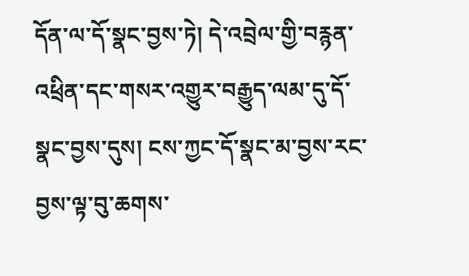དོན་ལ་དོ་སྣང་བྱས་ཏེ། དེ་འབྲེལ་གྱི་བརྙན་འཕྲིན་དང་གསར་འགྱུར་བརྒྱུད་ལམ་དུ་དོ་སྣང་བྱས་དུས། ངས་ཀྱང་དོ་སྣང་མ་བྱས་རང་བྱས་ལྟ་བུ་ཆགས་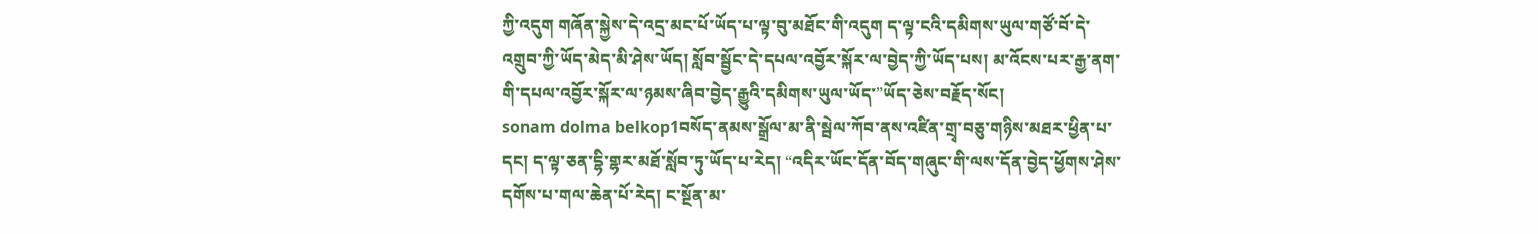ཀྱི་འདུག གཞོན་སྐྱེས་དེ་འདྲ་མང་པོ་ཡོད་པ་ལྟ་བུ་མཐོང་གི་འདུག ད་ལྟ་ངའི་དམིགས་ཡུལ་གཙོ་བོ་དེ་འགྲུབ་ཀྱི་ཡོད་མེད་མི་ཤེས་ཡོད། སློབ་སྦྱོང་དེ་དཔལ་འབྱོར་སྐོར་ལ་བྱེད་ཀྱི་ཡོད་པས། མ་འོངས་པར་རྒྱ་ནག་གི་དཔལ་འབྱོར་སྐོར་ལ་ཉམས་ཞིབ་བྱེད་རྒྱུའི་དམིགས་ཡུལ་ཡོད་”ཡོད་ཅེས་བརྗོད་སོང།
sonam dolma belkop1བསོད་ནམས་སྒྲོལ་མ་ནི་སྦེལ་ཀོབ་ནས་འཛིན་གྲྭ་བཅུ་གཉིས་མཐར་ཕྱིན་པ་དང། ད་ལྟ་ཅན་དྷི་གྷར་མཐོ་སློབ་ཏུ་ཡོད་པ་རེད། “འདིར་ཡོང་དོན་བོད་གཞུང་གི་ལས་དོན་བྱེད་ཕྱོགས་ཤེས་དགོས་པ་གལ་ཆེན་པོ་རེད། ང་སྔོན་མ་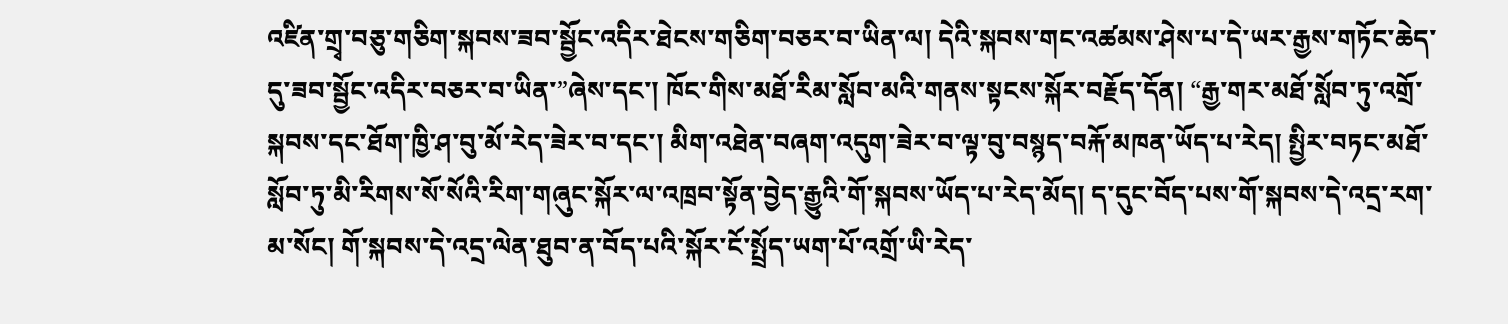འཛིན་གྲྭ་བཅུ་གཅིག་སྐབས་ཟབ་སྦྱོང་འདིར་ཐེངས་གཅིག་བཅར་བ་ཡིན་ལ། དེའི་སྐབས་གང་འཚམས་ཤེས་པ་དེ་ཡར་རྒྱས་གཏོང་ཆེད་དུ་ཟབ་སྦྱོང་འདིར་བཅར་བ་ཡིན་”ཞེས་དང་། ཁོང་གིས་མཐོ་རིམ་སློབ་མའི་གནས་སྟངས་སྐོར་བརྗོད་དོན། “རྒྱ་གར་མཐོ་སློབ་ཏུ་འགྲོ་སྐབས་དང་ཐོག་ཁྱི་ཤ་བུ་མོ་རེད་ཟེར་བ་དང་། མིག་འཐེན་བཞག་འདུག་ཟེར་བ་ལྟ་བུ་བསྙད་བརྐོ་མཁན་ཡོད་པ་རེད། སྤྱིར་བཏང་མཐོ་སློབ་ཏུ་མི་རིགས་སོ་སོའི་རིག་གཞུང་སྐོར་ལ་འཁྲབ་སྟོན་བྱེད་རྒྱུའི་གོ་སྐབས་ཡོད་པ་རེད་མོད། ད་དུང་བོད་པས་གོ་སྐབས་དེ་འདྲ་རག་མ་སོང། གོ་སྐབས་དེ་འདྲ་ལེན་ཐུབ་ན་བོད་པའི་སྐོར་ངོ་སྤྲོད་ཡག་པོ་འགྲོ་ཡི་རེད་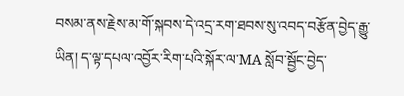བསམ་ནས་རྗེས་མ་གོ་སྐབས་དེ་འདྲ་རག་ཐབས་སུ་འབད་བརྩོན་བྱེད་རྒྱུ་ཡིན། ད་ལྟ་དཔལ་འབྱོར་རིག་པའི་སྐོར་ལ་MA སློབ་སྦྱོང་བྱེད་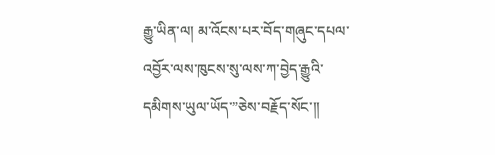རྒྱུ་ཡིན་ལ། མ་འོངས་པར་བོད་གཞུང་དཔལ་འབྱོར་ལས་ཁུངས་སུ་ལས་ཀ་བྱེད་རྒྱུའི་དམིགས་ཡུལ་ཡོད་”ཅེས་བརྗོད་སོང་།།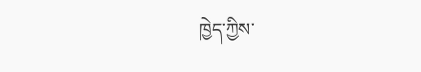ཁྱེད་ཀྱིས་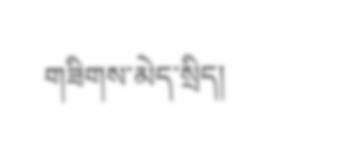གཟིགས་མེད་སྲིད།